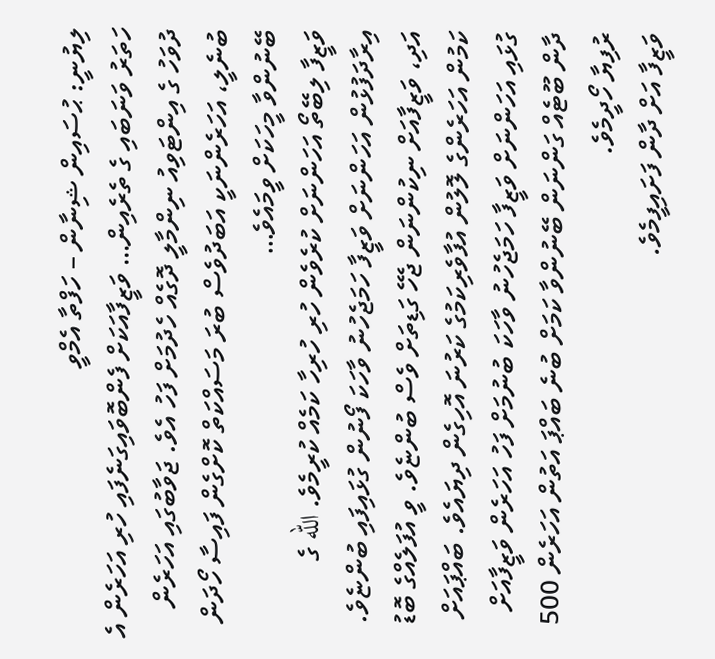ލިޔުނީ: ޙުސައިން ޝިނާން – ހަފްތާ އެމްވީ
ހަތަރު ވަނަބައި ގެ ތެރެއިން… ވަޒީފާއަކަށް ފެންބޮވައިގަނެފައި ހުރި އަހަރެން އެ ދުވަހު ގެ އިންޓަވިއު ނިންމާލީ ދޮގެއް ހެދުމަށް ފަހު އެވެ. ޖަވާބުގައި އަހަރެން ބުނެލީ، އަހަރެންނަކީ އަބަދުވެސް ބުރަ މަސައްކަތް ކޮށްގެން ފައިސާ ހޯދަން ބޭނުންވާ މީހަކަށް ވީމައެވެ…
ވަޒީފާ ލިބޭތޯ އަހަންނަށް ކުރެވެން ހުރި ހުރިހާ ކަމެއް ކުރީމެވެ. الله ގެ އިރާދަފުޅުން އަހަންނަށް ވަޒީފާ ހަމަޖެހުނު ވާހަކަ ފޯނުން ގުޅައިފައި ބުންޏެވެ. އަދި، ވަޒީފާއަށް ނިކުންނަން ޖެހޭ ގަޑިތަށް ވެސް ބުންޏެވެ. ވީ އުފަލެއްގެ ބޮޑު ކަމުން އަހަރެންގެ ލޮލުން އުފާވެރިކަމުގެ ކަރުނަ އޮހިގެން ދިޔައެވެ. ބައްޕައަށް ގުޅައި އަހަންނަށް ވަޒީފާ ހަމަޖެހުނު ވާހަކަ ބުނުމަށް ފަހު އަހަރެން ވަޒީފާއަށް ދާން ބޫޓެއް ގަންނަން ބޭނުންވާ ކަމަށް ބުނެ ބައްޕަ އަތުން އަހަރެން 500 ރުފިޔާ ހޯދީމެވެ.
ވަޒީފާ އަށް ދާން ފަށައިފީމެވެ.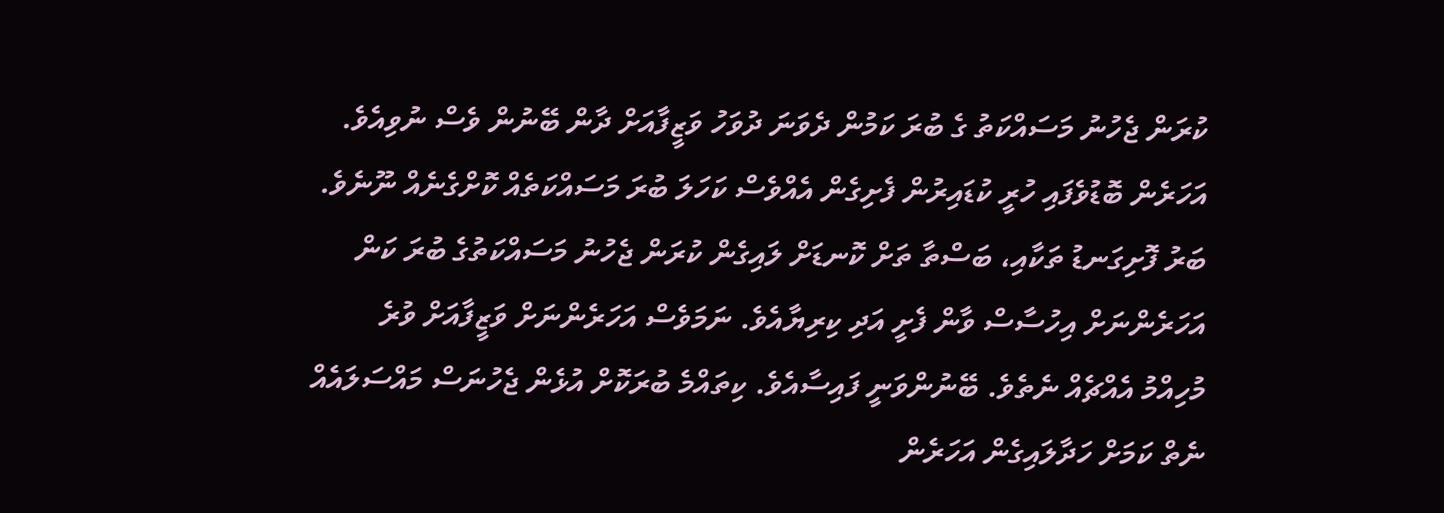ކުރަން ޖެހުނު މަސައްކަތު ގެ ބުރަ ކަމުން ދެވަނަ ދުވަހު ވަޒީފާއަށް ދާން ބޭނުން ވެސް ނުވިއެވެ. އަހަރެން ބޮޑުވެފައި ހުރީ ކުޑައިރުން ފެށިގެން އެއްވެސް ކަހަލަ ބުރަ މަސައްކަތެއް ކޮށްގެނެއް ނޫނެވެ. ބަރު ފޮށިގަނޑު ތަކާއި، ބަސްތާ ތަށް ކޮނޑަށް ލައިގެން ކުރަން ޖެހުނު މަސައްކަތުގެ ބުރަ ކަން އަހަރެންނަށް އިހުސާސް ވާން ފެށީ އަދި ކިރިޔާއެވެ. ނަމަވެސް އަހަރެންނަށް ވަޒީފާއަށް ވުރެ މުހިއްމު އެއްޗެއް ނެތެވެ. ބޭނުންވަނީ ފައިސާއެވެ. ކިތައްމެ ބުރަކޮށް އުޅެން ޖެހުނަސް މައްސަލައެއް ނެތް ކަމަށް ހަދާލައިގެން އަހަރެން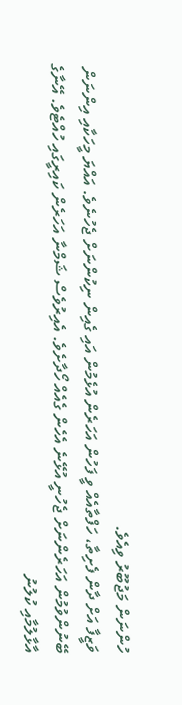ހުންނަން މަޖުބޫރު ވިއެވެ.
ވަޒީފާ އަށް ދާން ފެށިތާ، ހަފްތާއެއް ވީ ފަހުން އަހަރެން އުޅެމުން އައި ގެއިން ނިކުންނަށް ޖެހުނެވެ. އައްޔަ މީހަކާއި އިންނަން ބޭނުންވުމުން އަހަރެންނަށް ޖެހުނީ އުޅޭނެ އެހެން ގެއެއް ހޯދާށެވެ. އެއިރުވެސް ޝަމްނާ އަހަރެން ކައިރީގައި ހުއްޓެވެ. އޭނާގެ އާޅާލުމާއި ކުލުނު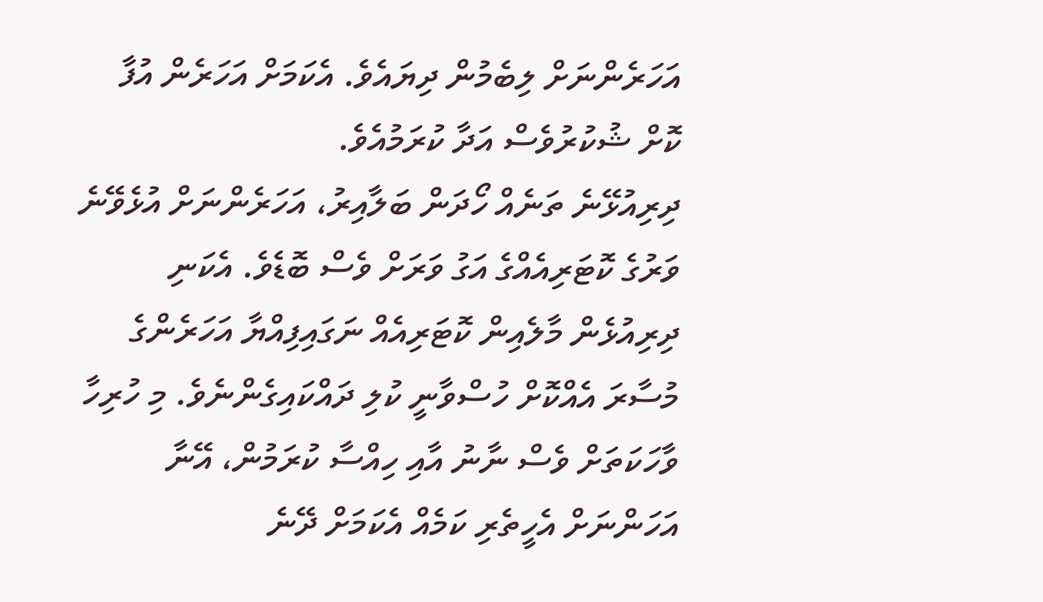އަހަރެންނަށް ލިބެމުން ދިޔައެވެ. އެކަމަށް އަހަރެން އުފާ ކޮށް ޝުކުރުވެސް އަދާ ކުރަމުއެވެ.
ދިރިއުޅޭނެ ތަނެއް ހޯދަން ބަލާއިރު، އަހަރެންނަށް އުޅެވޭނެ ވަރުގެ ކޮޓަރިއެއްގެ އަގު ވަރަށް ވެސް ބޮޑެވެ. އެކަނި ދިރިއުޅެން މާލެއިން ކޮޓަރިއެއް ނަގައިފިއްޔާ އަހަރެންގެ މުސާރަ އެއްކޮށް ހުސްވާނީ ކުލި ދައްކައިގެންނެވެ. މި ހުރިހާ ވާހަކަތަށް ވެސް ނާނު އާއި ހިއްސާ ކުރަމުން، އޭނާ އަހަންނަށް އެހީތެރި ކަމެއް އެކަމަށް ދޭނެ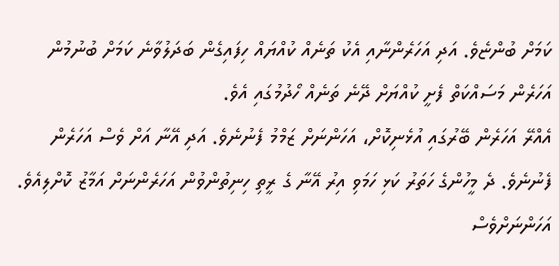ކަމަށް ބުންޏެވެ. އަދި އަހަރެންނާއި އެކު ތަނެއް ކުއްޔައް ހިފައިގެން ބަދަލުވާނެ ކަމަށް ބުނުމުން އަހަރެން މަސައްކަތް ފެށީ ކުއްޔަށް ދޭނެ ތަނެއް ހޯދުމުގައި އެވެ.
އެއްރޭ އަހަރެން ބޭރުގައި އުޅެނިކޮށް، އަހަންނަށް ޒަމްމު ފެނުނެވެ. އަދި އޭނާ އަށް ވެސް އަހަރެން ފެނުނެވެ. ދެ މީހުންގެ ހަތަރު ކަޅި ހަމަވި އިރު އޭނާ ގެ ރީތި ހިނިތުންވުން އަހަރެންނަށް އަމާޒު ކޮށްލިއެވެ. އަހަންނަށްވެސް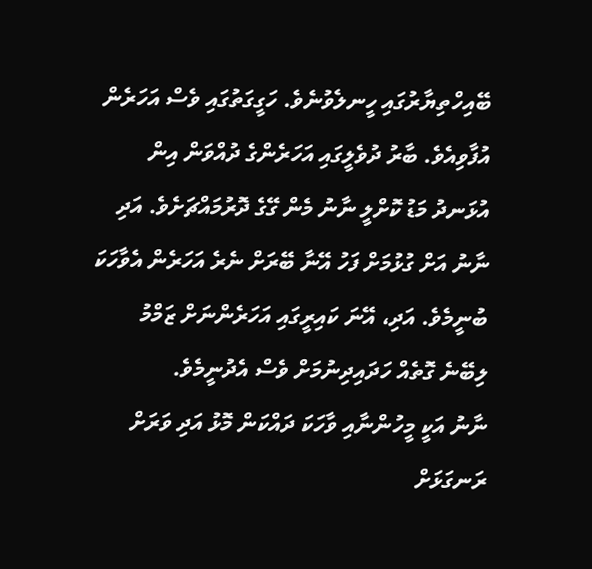ބޭއިހްތިޔާރުގައި ހީނލެވުނެވެ. ހަގީގަތުގައި ވެސް އަހަރެން އުފާވިއެވެ. ބާރު ދުވެލީގައި އަހަރެންގެ ދުއްވަން އިން އުޅަނދު މަޑު ކޮށްލީ ނާނު މެން ގޭގެ ދޮރުމައްޗަށެވެ. އަދި ނާނު އަށް ގުޅުމަށް ފަހު އޭނާ ބޭރަށް ނެރެ އަހަރެން އެވާހަކަ ބުނީމެވެ. އަދި، އޭނަ ކައިރީގައި އަހަރެންނަށް ޒަމްމު ލިބޭނެ ގޮތެއް ހަދައިދިނުމަށް ވެސް އެދުނީމެވެ.
ނާނު އަކީ މީހުންނާއި ވާހަކަ ދައްކަން މޮޅު އަދި ވަރަށް ރަނގަޅަށް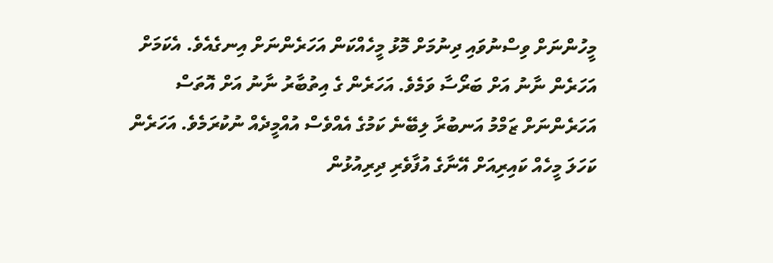މީހުންނަށް ވިސްނުވައި ދިނުމަށް މޮޅު މީހެއްކަން އަހަރެންނަށް އިނގެއެވެ. އެކަމަށް އަހަރެން ނާނު އަށް ބަރޯސާ ވަމެވެ. އަހަރެން ގެ އިތުބާރު ނާނު އަށް އޮތަސް އަހަރެންނަށް ޒަމްމު އަނބުރާ ލިބޭނެ ކަމުގެ އެއްވެސް އުއްމީދެއް ނުކުރަމެވެ. އަހަރެން ކަހަލަ މީހެއް ކައިރިއަށް އޭނާގެ އުފާވެރި ދިރިއުޅުން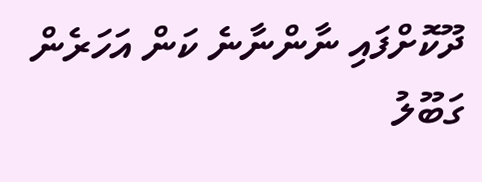ދޫކޮށްފައި ނާންނާނެ ކަން އަހަރެން ގަބޫލު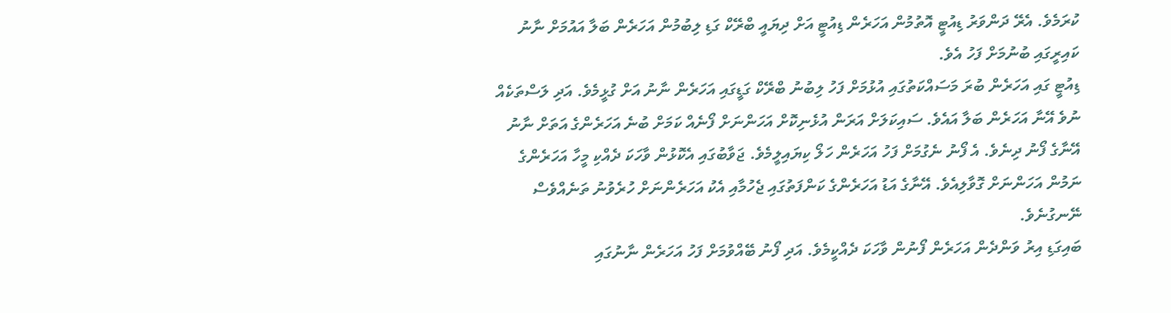ކުރަމެވެ. އެރޭ ދަންވަރު ޑިއުޓީ އޮތުމުން އަހަރެން ޑިއުޓީ އަށް ދިޔައީ ބްރޭކް ގަޑި ލިބުމުން އަހަރެން ބަލާ އައުމަށް ނާނު ކައިރީގައި ބުނުމަށް ފަހު އެވެ.
ޑިއުޓީ ގައި އަހަރެން ބުރަ މަސައްކަތުގައި އުޅުމަށް ފަހު ލިބުނު ބްރޭކް ގަޑީގައި އަހަރެން ނާނު އަށް ގުޅީމެވެ. އަދި ލަސްތަކެއް ނުވެ އޭނާ އަހަރެން ބަލާ އައެވެ. ސައިކަލަށް އަރަން އުޅެނިކޮށް އަހަންނަށް ފޯނެއް ކަމަށް ބުނެ އަހަރެންގެ އަތަށް ނާނު އޭނާގެ ފޯނު ދިނެވެ. އެ ފޯނު ނެގުމަށް ފަހު އަހަރެން ހަލޯ ކިޔައިލީމެވެ. ޖަވާބުގައި އެކޮޅުން ވާހަކަ ދެއްކި މީހާ އަހަރެންގެ ނަމުން އަހަންނަށް ގޮވާލިއެވެ. އޭނާގެ އަޑު އަހަރެންގެ ކަންފަތުގައި ޖެހުމާއި އެކު އަހަރެންނަށް ހުރެވުނު ތަނެއްވެސް ނޭނގުނެވެ.
ބައިގަޑި އިރު ވަންދެން އަހަރެން ފޯނުން ވާހަކަ ދެއްކީމެވެ. އަދި ފޯނު ބޭއްވުމަށް ފަހު އަހަރެން ނާނުގައި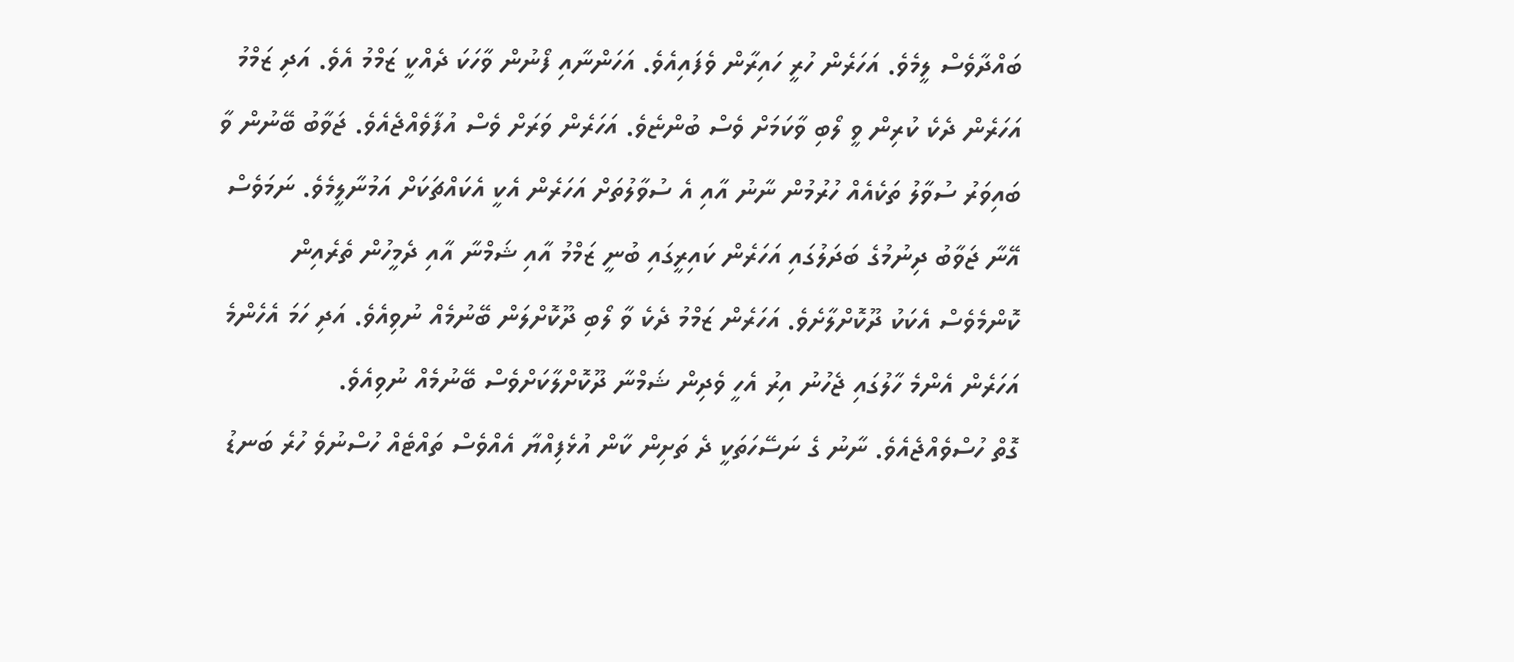ބައްދާވެސް ލީމެވެ. އަހަރެން ހުރީ ހައިރާން ވެފައިއެވެ. އަހަންނާއި ފޯނުން ވާހަކަ ދެއްކީ ޒަމްމު އެވެ. އަދި ޒަމްމު އަހަރެން ދެކެ ކުރިން ވީ ލޯބި ވާކަމަށް ވެސް ބުންޏެވެ. އަހަރެން ވަރަށް ވެސް އުފާވެއްޖެއެވެ. ޖަވާބު ބޭނުން ވާ ބައިވަރު ސުވާލު ތަކެއެއް ހުރުމުން ނާނު އާއި އެ ސުވާލުތަށް އަހަރެން އެކީ އެކައްޗަކަށް އަމުނާލީމެވެ. ނަމަވެސް އޭނާ ޖަވާބު ދިނުމުގެ ބަދަލުގައި އަހަރެން ކައިރީގައި ބުނީ ޒަމްމު އާއި ޝަމްނާ އާއި ދެމީހުން ތެރެއިން ކޮންމެވެސް އެކަކު ދޫކޮށްލާށެވެ. އަހަރެން ޒަމްމު ދެކެ ވާ ލޯބި ދޫކޮށްލަން ބޭނުމެއް ނުވިއެވެ. އަދި ހަމަ އެހެންމެ އަހަރެން އެންމެ ހާލުގައި ޖެހުނު އިރު އެހީ ވެދިން ޝަމްނާ ދޫކޮށްލާކަށްވެސް ބޭނުމެއް ނުވިއެވެ.
ގޮތް ހުސްވެއްޖެއެވެ. ނާނު ގެ ނަސޭހަތަކީ ދެ ތަށިން ކާން އުޅެފިއްޔާ އެއްވެސް ތައްޓެއް ހުސްނުވެ ހުރެ ބަނޑު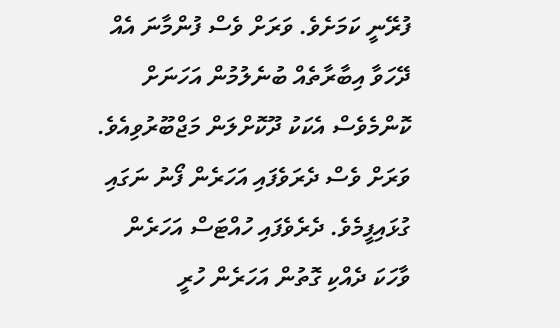ފުރޭނީ ކަމަށެވެ. ވަރަށް ވެސް ފުންމާނަ އެއް ދޭހަވާ އިބާރާތެއް ބުނެލުމުން އަހަނަށް ކޮންމެވެސް އެކަކު ދޫކޮށްލަން މަޖްބޫރުވިއެވެ.
ވަރަށް ވެސް ދެރަވެފައި އަހަރެން ފޯނު ނަގައި ގުޅައިފީމެވެ. ދެރެވެފައި ހުއްޓަސް އަހަރެން ވާހަކަ ދެއްކި ގޮތުން އަހަރެން ހުރީ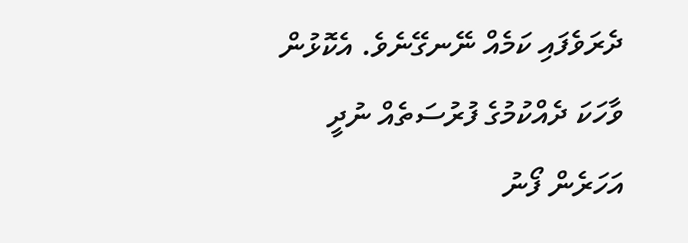ދެރަވެފައި ކަމެއް ނޭނގޭނެވެ. އެކޮޅުން ވާހަކަ ދެއްކުމުގެ ފުރުސަތެއް ނުދީ އަހަރެން ފޯނު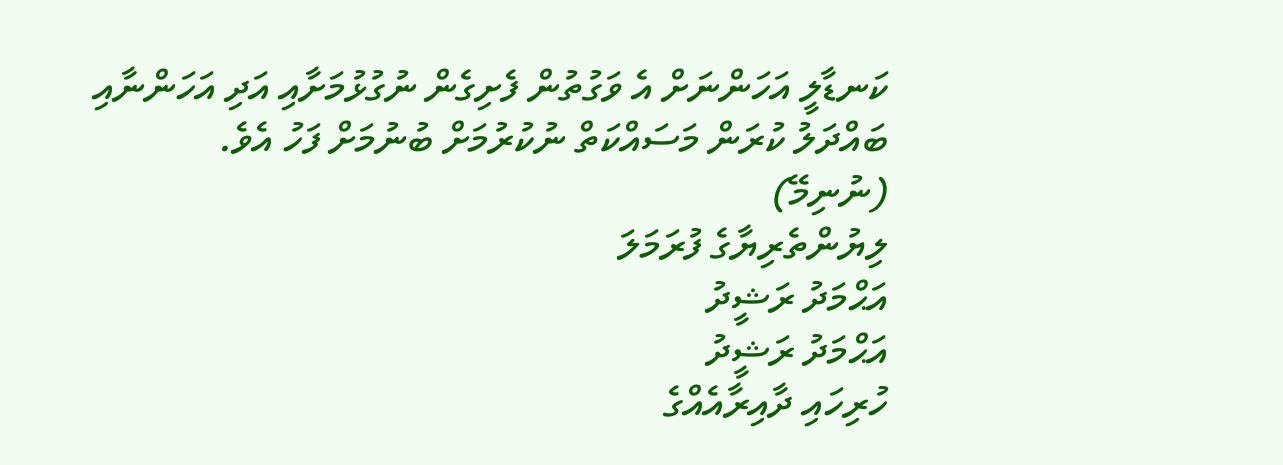ކަނޑާލީ އަހަންނަށް އެ ވަގުތުން ފެށިގެން ނުގުޅުމަށާއި އަދި އަހަންނާއި ބައްދަލު ކުރަން މަސައްކަތް ނުކުރުމަށް ބުނުމަށް ފަހު އެވެ.
(ނުނިމޭ)
ލިޔުންތެރިޔާގެ ފުރަމަލަ
އަޙްމަދު ރަޝީދު
އަޙްމަދު ރަޝީދު
ހުރިހައި ދާއިރާއެއްގެ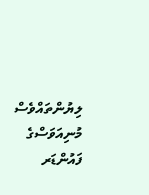ލިޔުންތައްވެސް މުނިއަވަސްގެ ފައުންޑަރ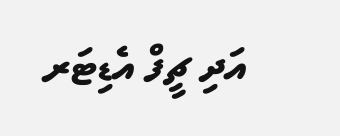އަދި ޗީފް އެޑިޓަރ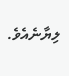ލިޔާނެއެވެ.